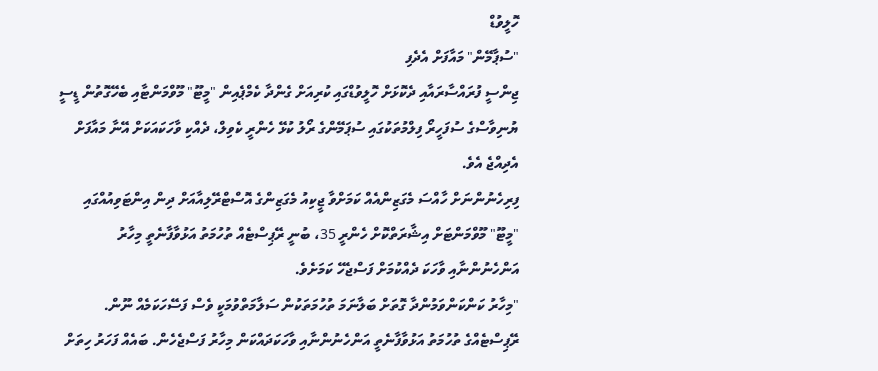ހޮލީވުޑް
"ސުޕާމޭން" މައާފަށް އެދެފި
ޖިންސީ ފުރައްސާރައާއި ދެކޮޅަށް ހޮލީވުޑްގައި ކުރިއަށް ގެންދާ ކެމްޕެއިން "މީޓޫ" މޫވްމަންޓާއި ބެހޭގޮތުން ޑީސީ ޔުނިވާސްގެ ސުފަހީރޯ ފިލްމުތަކުގައި ސުޕަމޭންގެ ރޯލު ކުޅޭ ހެންރީ ކެވިލް، ދެއްކި ވާހަކައަކަށް އޭނާ މައާފަށް އެދިއްޖެ އެވެ.
ފިރިހެނުންނަށް ހާއްސަ މެގަޒިންއެއް ކަމަށްވާ ޖީކިއު މެގަޒިންގެ އޮސްޓްރޭލިއާއަށް ދިން އިންޓަވިއުއްގައި "މީޓޫ" މޫވްމަންޓަށް އިޝާރަތްކޮށް ހެންރީ 35، ބުނީ ރޭޕިސްޓެއް ތުހުމަތު އަޅުވާފާނެތީ މިހާރު އަންހެނުންނާއި ވާހަކަ ދެއްކުމަށް ފަސްޖެހޭ ކަމަށެވެ.
"މިހާރު ކަންކަންވަމުންދާ ގޮތަށް ބަލާނަމަ ތުހުމަތަކުން ސަލާމަތްވުމަކީ ވެސް ފަސޭހަކަމެއް ނޫން. ރޭޕިސްޓެއްގެ ތުހުމަތު އަޅުވާފާނެތީ އަންހެނުންނާއި ވާހަކަދައްކަން މިހާރު ފަސްޖެހެން. ބައެއް ފަހަރު ހިތަށް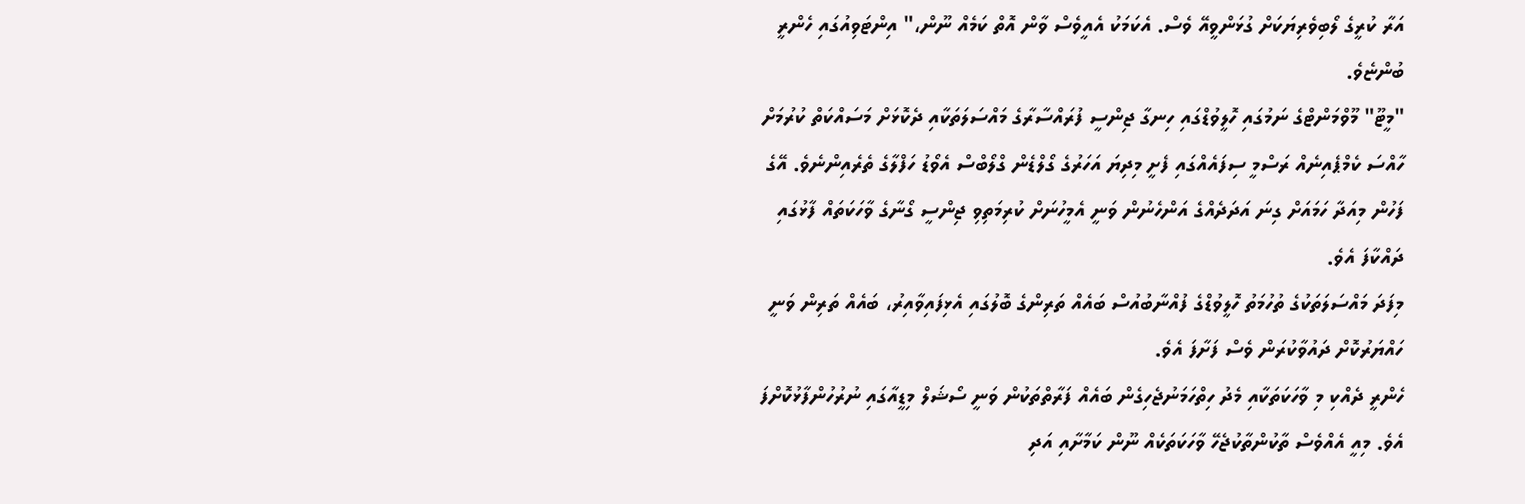އަރާ ކުރީގެ ލޯބިވެރިޔަކަށް ގުޅަންވީއޭ ވެސް. އެކަމަކު އެއީވެސް ވާން އޮތް ކަމެއް ނޫން،" އިންޓަވިއުގައި ހެންރީ ބުންޏެވެ.
"މީޓޫ" މޫވްމަންޓްގެ ނަމުގައި ހޮލީވުޑްގައި ހިނގާ ޖިންސީ ފުރައްސާރާގެ މައްސަލަތަކާއި ދެކޮޅަށް މަސައްކަތް ކުރުމަށް ހާއްސަ ކެމްޕެއިނެއް ރަސްމީ ސިފައެއްގައި ފެށީ މިދިޔަ އަހަރުގެ ގޯލްޑެން ގްލޯބްސް އެވޯޑު ހަފްލާގެ ތެރެއިންނެވެ. އޭގެ ފަހުން މިއަދާ ހަމައަށް ގިނަ އަދަދެއްގެ އަންހެނުން ވަނީ އެމީހުނަށް ކުރިމަތިވި ޖިންސީ ގޯނާގެ ވާހަކަތައް ފާޅުގައި ދައްކާފަ އެވެ.
މިފަދަ މައްސަލަތަކުގެ ތުހުމަތު ހޮލީވުޑްގެ ފުއްނާބުއުސް ބައެއް ތަރިންގެ ބޮލުގައި އެޅިފައިވާއިރު، ބައެއް ތަރިން ވަނީ ހައްޔަރުކޮށް ދައުވާކުރަން ވެސް ފަށާފަ އެވެ.
ހެންރީ ދެއްކި މި ވާހަކަތަކާއި މެދު ހިތްހަމަނުޖެހިގެން ބައެއް ފަރާތްތަކުން ވަނީ ސޯޝަލް މިޑީއާގައި ނުރުހުންފާޅުކޮށްފަ އެވެ. މިއީ އެއްވެސް ތާކުންތާކުޖެހޭ ވާހަކަތަކެއް ނޫން ކަމާށާއި އަދި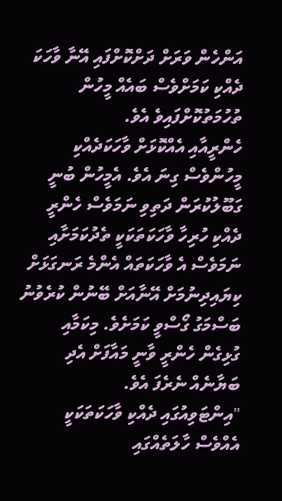އަންހެން ވަރަށް ދަށްކޮށްފައި އޭނާ ވާހަކަ ދެއްކި ކަމަށްވެސް ބައެއް މީހުން ތުހުމަތުކޮށްފައިވެ އެވެ.
ހެންރީއާއި އެއްކޮޅަށް ވާހަކަދެއްކި މީހުންވެސް ގިނަ އެވެ. އެމީހުން ބުނީ ގަބޫލުކުރަން ދަތިވި ނަމަވެސް ހެންރީ ދެއްކި ހުރިހާ ވާހަކަތަކަކީ ތެދުކަމަށާއި ނަމަވެސް އެ ވާހަކަތައް އެންމެ ރަނގަޅަށް ކިޔައިދިނުމަށް އޭނާއަށް ބޭނުން ކުރެވުނު ބަސްމަގު ގޯސްވީ ކަމަށެވެ. މިކަމާއި ގުޅިގެން ހެންރީ ވާނީ މައާފަށް އެދި ބަޔާނެއް ނެރެފަ އެވެ.
"އިންޓަވިއުގައި ދެއްކި ވާހަކަތަކަކީ އެއްވެސް ހާލަތެއްގައި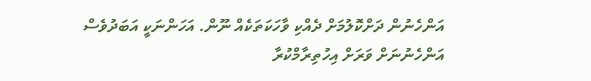އަންހެނުން ދަށްކޮލުމަށް ދެއްކި ވާހަކަތަކެއް ނޫން. އަހަންނަކީ އަބަދުވެސް އަންހެނުނަށް ވަރަށް އިހުތިރާމްކުރާ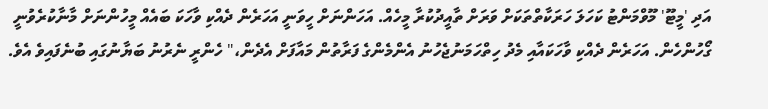އަދި 'މީޓޫ' މޫވްމަންޓު ކަހަލަ ހަރަކާތްތަކަށް ވަރަށް ތާއީދުކުރާ މީހެއް. އަހަންނަށް ހީވަނީ އަހަރެން ދެއްކި ވާހަކަ ބައެއް މީހުންނަށް މާނާކުރެވުނީ ގޯހުންހެން. އަހަރެން ދެއްކި ވާހަކައާއި މެދު ހިތްހަމަނުޖެހުނު އެންމެންގެ ފަރާތުން މައާފަށް އެދެން،" ހެންރީ ނެރުނު ބަޔާނުގައި ބުނެފައިވެ އެވެ.